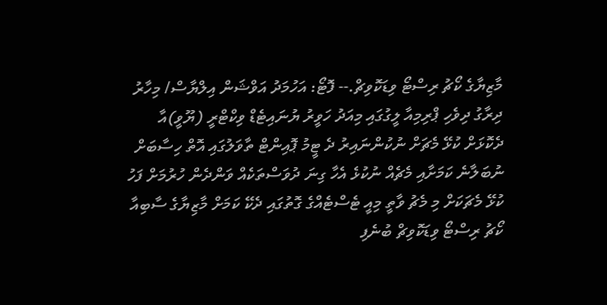މާޒިޔާގެ ކޯޗު ރިސްޓޯ ވިޑަކޮވިޗް.-- ފޮޓޯ: އަހުމަދު އަވްޝަން އިލްޔާސް/ މިހާރު
ދިރާގު ދިވެހި ޕްރިމިއާ ލީގުގައި މިއަދު ހަވީރު ޔުނައިޓެޑް ވިކްޓްރީ (ޔޫވީ)އާ ދެކޮޅަށް ކުޅޭ މެޗަށް ނުކުންނައިރު ދެ ޓީމު ޕޮއިންޓް ތާވަލުގައި އޮތް ހިސާބަށް ނުބަލާނެ ކަމަށާއި މެޗެއް ނުކުޅެ އެހާ ގިނަ ދުވަސްތަކެއް ވަންދެން ހުރުމަށް ފަހު ކުޅޭ މެޗަކަށް މި މެޗު ވާތީ މިއީ ޓެސްޓެއްގެ ގޮތުގައި ދެކޭ ކަމަށް މާޒިޔާގެ ސާބިއާ ކޯޗު ރިސްޓޯ ވިޑަކޮވިޗް ބުނެފި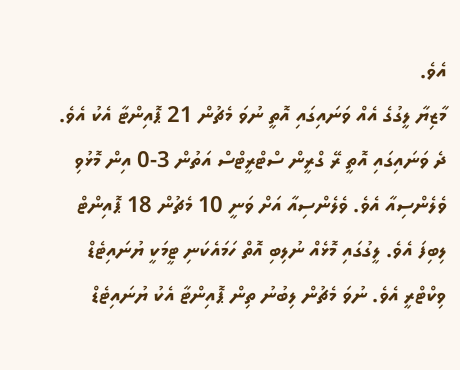އެވެ.
މާޒިޔާ ލީގުގެ އެއް ވަނައިގައި އޮތީ ނުވަ މެޗުން 21 ޕޮއިންޓާ އެކު އެވެ. ދެ ވަނައިގައި އޮތީ ރޭ ގްރީން ސްޓްރީޓްސް އަތުން 3-0 އިން މޮޅުވި ވެލެންސިއާ އެވެ. ވެލެންސިއާ އަށް ވަނީ 10 މެޗުން 18 ޕޮއިންޓް ލިބިފަ އެވެ. ލީގުގައި މޮޅެއް ނުލިބި އޮތް ހަމައެކަނި ޓީމަކީ ޔުނައިޓެޑް ވިކްޓްރީ އެވެ. ނުވަ މެޗުން ލިބުނު ތިން ޕޮއިންޓާ އެކު ޔުނައިޓެޑް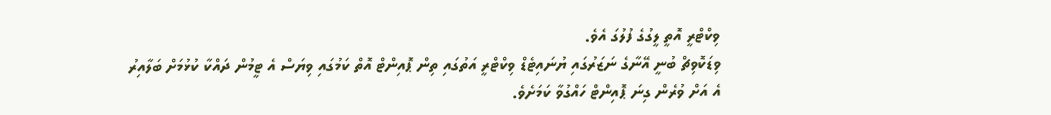ވިކްޓްރީ އޮތީ ލީގުގެ ފުލުގަ އެވެ.
ވިޑަކޮވިޗް ބުނީ އޭނާގެ ނަޒަރުގައި ޔުނައިޓެޑް ވިކްޓްރީ އަތުގައި ތިން ޕޮއިންޓް އޮތް ކަމުގައި ވިޔަސް އެ ޓީމުން ދައްކާ ކުޅުމަށް ބަލާއިރު އެ އަށް ވުރެން ގިނަ ޕޮއިންޓް ހައްގުވާ ކަމަށެވެ.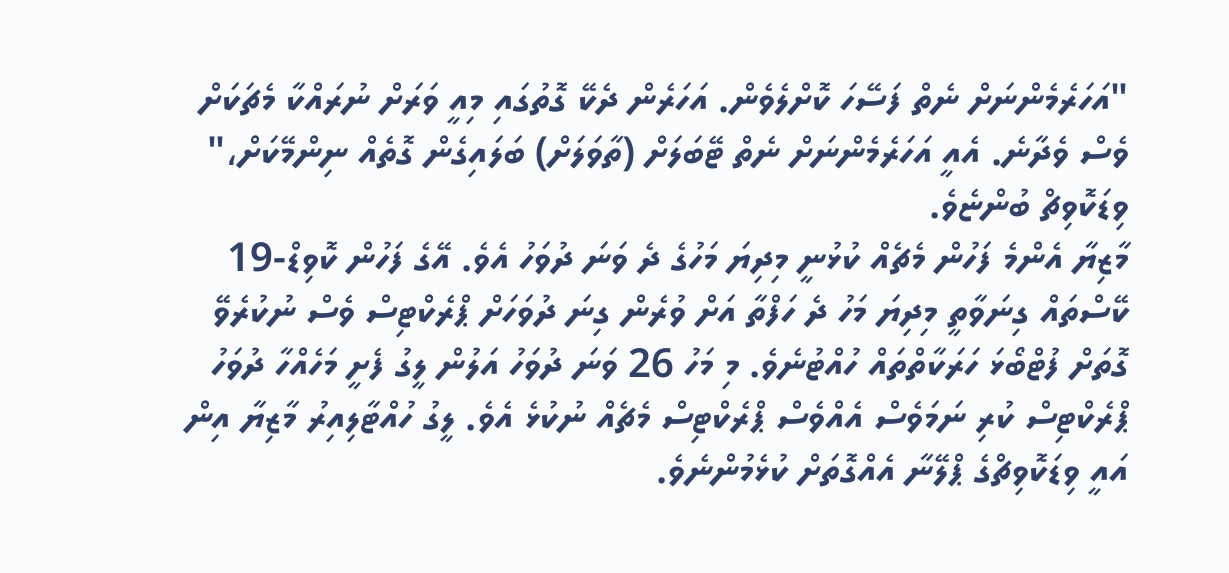"އަހަރެމެންނަށް ނެތް ފަސޭހަ ކޮށްލެވެން. އަހަރެން ދެކޭ ގޮތުގައި މިއީ ވަރަށް ނުރައްކާ މެޗަކަށް ވެސް ވެދާނެ. އެއީ އަހަރެމެންނަށް ނެތް ޓޭބަލަށް (ތާވަލަށް) ބަލައިގެން ގޮތެއް ނިންމޭކަށް،" ވިޑަކޮވިޗް ބުންޏެވެ.
މާޒިޔާ އެންމެ ފަހުން މެޗެއް ކުޅުނީ މިދިޔަ މަހުގެ ދެ ވަނަ ދުވަހު އެވެ. އޭގެ ފަހުން ކޮވިޑް-19 ކޭސްތައް ގިނަވާތީ މިދިޔަ މަހު ދެ ހަފްތާ އަށް ވުރެން ގިނަ ދުވަހަށް ޕްރެކްޓިސް ވެސް ނުކުރެވޭ ގޮތަށް ފުޓްބޯޅަ ހަރަކާތްތައް ހުއްޓުނެވެ. މި މަހު 26 ވަނަ ދުވަހު އަލުން ލީގު ފެށީ މަހެއްހާ ދުވަހު ޕްރެކްޓިސް ކުރި ނަމަވެސް އެއްވެސް ޕްރެކްޓިސް މެޗެއް ނުކުޅެ އެވެ. ލީގު ހުއްޓާލިއިރު މާޒިޔާ އިން އައީ ވިޑަކޮވިޗްގެ ޕްލޭނާ އެއްގޮތަށް ކުޅެމުންނެވެ.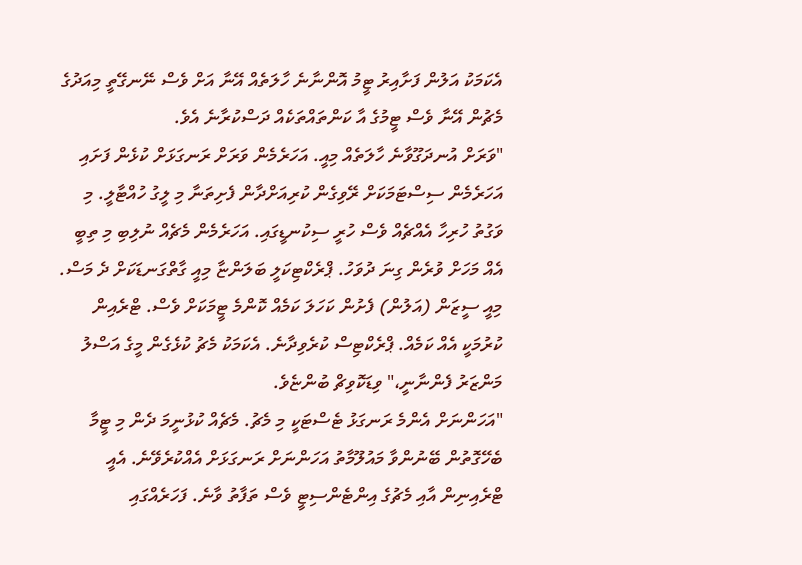އެކަމަކު އަލުން ފަށާއިރު ޓީމު އޮންނާނެ ހާލަތެއް އޭނާ އަށް ވެސް ނޭނގޭތީ މިއަދުގެ މެޗުން އޭނާ ވެސް ޓީމުގެ އާ ކަންތައްތަކެއް ދަސްކުރާނެ އެވެ.
"ވަރަށް އުނދަގޫވާނެ ހާލަތެއް މިއީ. އަހަރެމެން ވަރަށް ރަނގަޅަށް ކުޅެން ފަށައި އަހަރެމެން ސިސްޓަމަކަށް ރޭވިގެން ކުރިއަށްދާން ފެށިތަނާ މި ލީގު ހުއްޓާލީ. މި ވަގުތު ހުރިހާ އެއްޗެއް ވެސް ހުރީ ސިކުނޑީގައި. އަހަރެމެން މެޗެއް ނުލިބި މި ތިބީ އެއް މަހަށް ވުރެން ގިނަ ދުވަހު. ޕްރެކްޓިކަލީ ބަލަންޏާ މިއީ ގާތްގަނޑަކަށް ދެ މަސް. މިއީ ސީޒަން (އަލުން) ފެށުން ކަހަލަ ކަމެއް ކޮންމެ ޓީމަކަށް ވެސް. ޓްރެއިން ކުރުމަކީ އެއް ކަމެއް. ޕްރެކްޓިސް ކުރެވިދާނެ. އެކަމަކު މެޗު ކުޅެގެން މީގެ އަސްލު މަންޒަރު ފެންނާނީ،" ވިޑަކޮވިޗް ބުންޏެވެ.
"އަހަންނަށް އެންމެ ރަނގަޅު ޓެސްޓަކީ މި މެޗު. މެޗެއް ކުޅުނީމަ ދެން މި ޓީމާ ބެހޭގޮތުން ބޭނުންވާ މައުލޫމާތު އަހަންނަށް ރަނގަޅަށް އެއްކުރެވޭނެ. އެއީ ޓްރެއިނިން އާއި މެޗުގެ އިންޓެންސިޓީ ވެސް ތަފާތު ވާނެ. ފަހަރެއްގައި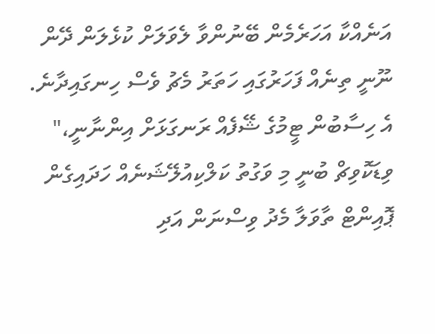އަނެއްކާ އަހަރެމެން ބޭނުންވާ ލެވަލަށް ކުޅެލަން ދޭން ނޫނީ ތިނެއް ފަހަރުގައި ހަތަރު މެޗު ވެސް ހިނގައިދާނެ. އެ ހިސާބުން ޓީމުގެ ޝޭފެއް ރަނގަޅަށް އިންނާނީ،"
ވިޑަކޮވިޗް ބުނީ މި ވަގުތު ކަލްކިއުލޭޝަނެއް ހަދައިގެން ޕޮއިންޓް ތާވަލާ މެދު ވިސްނަން އަދި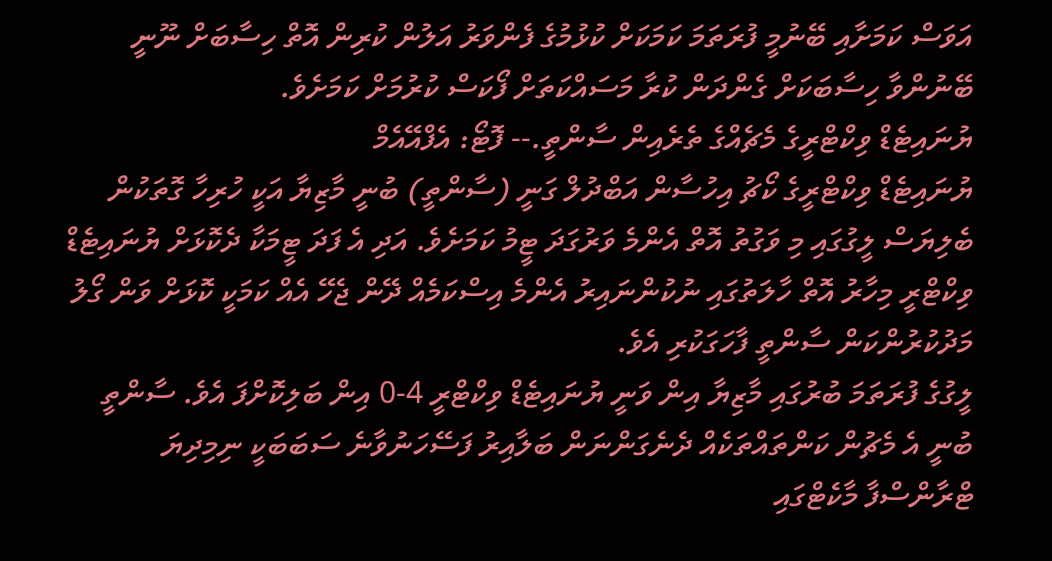އަވަސް ކަމަށާއި ބޭނުމީ ފުރަތަމަ ކަމަކަށް ކުޅުމުގެ ފެންވަރު އަލުން ކުރިން އޮތް ހިސާބަށް ނޫނީ ބޭނުންވާ ހިސާބަކަށް ގެންދަން ކުރާ މަސައްކަތަށް ފޯކަސް ކުރުމަށް ކަމަށެވެ.
ޔުނައިޓެޑް ވިކްޓްރީގެ މެޗެއްގެ ތެރެއިން ސާންތީ.-- ފޮޓޯ: އެފްއޭއެމް
ޔުނައިޓެޑް ވިކްޓްރީގެ ކޯޗު އިހުސާން އަބްދުލް ގަނީ (ސާންތީ) ބުނީ މާޒިޔާ އަކީ ހުރިހާ ގޮތަކުން ބެލިޔަސް ލީގުގައި މި ވަގުތު އޮތް އެންމެ ވަރުގަދަ ޓީމު ކަމަށެވެ. އަދި އެ ފަދަ ޓީމަކާ ދެކޮޅަށް ޔުނައިޓެޑް ވިކްޓްރީ މިހާރު އޮތް ހާލަތުގައި ނުކުންނައިރު އެންމެ އިސްކަމެއް ދޭން ޖެހޭ އެއް ކަމަކީ ކޮޅަށް ވަން ގޯލު މަދުކުރުންކަން ސާންތީ ފާހަގަކުރި އެވެ.
ލީގުގެ ފުރަތަމަ ބުރުގައި މާޒިޔާ އިން ވަނީ ޔުނައިޓެޑް ވިކްޓްރީ 4-0 އިން ބަލިކޮށްފަ އެވެ. ސާންތީ ބުނީ އެ މެޗުން ކަންތައްތަކެއް ދެނެގަންނަން ބަލާއިރު ފަސޭހަނުވާނެ ސަބަބަކީ ނިމިދިޔަ ޓްރާންސްފާ މާކެޓްގައި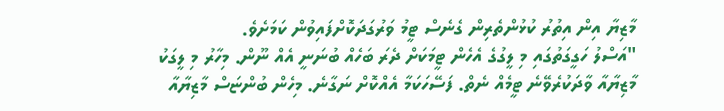މާޒިޔާ އިން އިތުރު ކުޅުންތެރިން ގެނެސް ޓީމު ވަރުގަދަކޮށްފައިވުން ކަމަށެވެ.
"އަސްލު ހަގީގަތުގައި މި ލީގުގެ އެހެން ޓީމަކަށް ދެރަ ބަހެއް ބުނަނީ އެއް ނޫން. މިހާރު މި ލީގަކު މާޒިޔާއާ ވާދަކުރެވޭނެ ޓީމެއް ނެތް. ފަސޭހަކަމާ އެއްކޮށް ނަގާނެ. މިހެން ބުންޏަސް މާޒިޔާއާ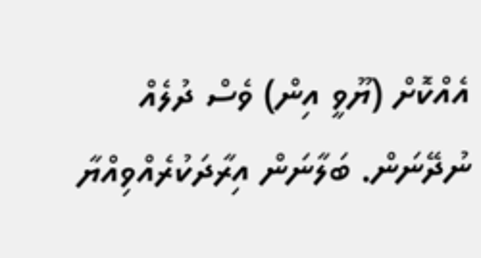އެއްކޮށް (ޔޫވީ އިން) ވެސް ދުލެއް ނުދޭނަން. ބަލާނަން އިރާދަކުރެއްވިއްޔާ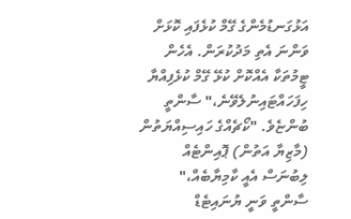އަޅުގަނޑުމެންގެ ގޭމް ކުޅެފައި ކޮޅަށް ވަންނަ އެތި މަދުކުރަން. އެހެން ޓީމުތަކާ އެއްކޮށް ކުޅޭ ގޭމް ކުޅެފިއްޔާ ހިފަހައްޓައިނުލެވޭނެ،" ސާންތީ ބުންޏެވެ. "ކޯޗެއްގެ ހައިސިއްޔަތުން (މާޒިޔާ އަތުން) ޕޮއިންޓެއް ލިބުނަސް އެއީ ކާމިޔާބެއް،"
ސާންތީ ވަނީ ޔުނައިޓެޑް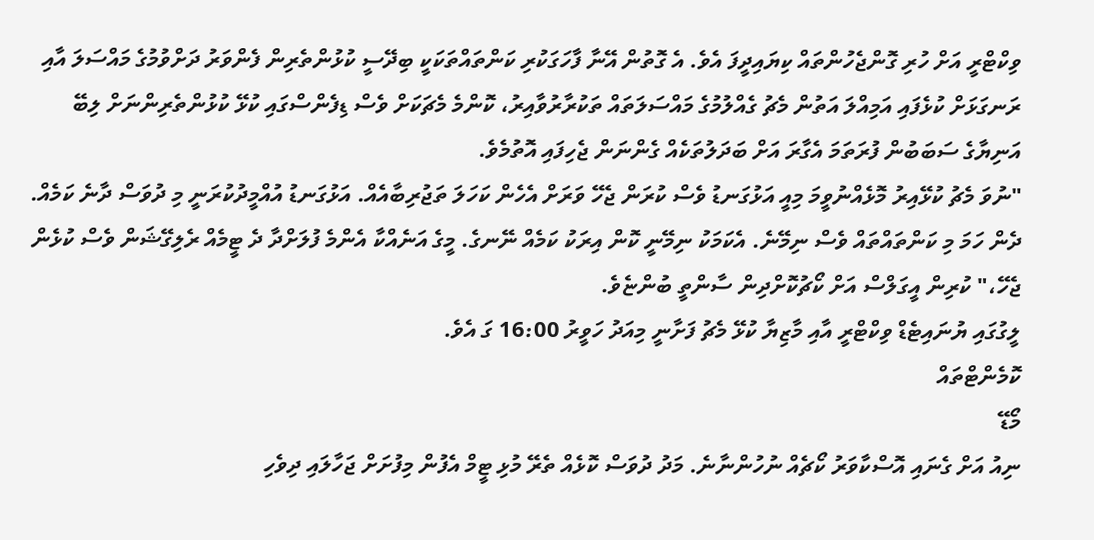ވިކްޓްރީ އަށް ހުރި ގޮންޖެހުންތައް ކިޔައިދީފަ އެވެ. އެ ގޮތުން އޭނާ ފާހަގަކުރި ކަންތައްތަކަކީ ބިދޭސީ ކުޅުންތެރިން ފެންވަރު ދަށްވުމުގެ މައްސަލަ އާއި ރަނގަޅަށް ކުޅެފައި އަމިއްލަ އަތުން މެޗު ގެއްލުމުގެ މައްސަލަތައް ތަކުރާރުވާއިރު، ކޮންމެ މެޗަކަށް ވެސް ޑިފެންސްގައި ކުޅޭ ކުޅުންތެރިންނަށް ލިބޭ އަނިޔާގެ ސަބަބުން ފުރަތަމަ އެގާރަ އަށް ބަދަލުތަކެއް ގެންނަން ޖެހިފައި އޮތުމެވެ.
"ނުވަ މެޗު ކުޅޭއިރު މޮޅެއްނުވީމަ މިއީ އަޅުގަނޑު ވެސް ކުރަން ޖެހޭ ވަރަށް އެހެން ކަހަލަ ތަޖުރިބާއެއް. އަޅުގަނޑު އުއްމީދުކުރަނީ މި ދުވަސް ދާނެ ކަމެއް. ދެން ހަމަ މި ކަންތައްތައް ވެސް ނިމޭނެ. އެކަމަކު ނިމޭނީ ކޮން އިރަކު ކަމެއް ނޭނގެ. މީގެ އަނެއްކާ އެންމެ ފުލަށްދާ ދެ ޓީމެއް ރެލިގޭޝަން ވެސް ކުޅެން ޖެހޭ،" ކުރިން އީގަލްސް އަށް ކޯޗުކޮށްދިން ސާންތީ ބުންޏެވެ.
ލީގުގައި ޔުނައިޓެޑް ވިކްޓްރީ އާއި މާޒިޔާ ކުޅޭ މެޗު ފަށާނީ މިއަދު ހަވީރު 16:00 ގަ އެވެ.
ކޮމެންޓްތައް
މޯޑޭ
ނިއު އަށް ގެނައި އޮސްކާވަރު ކޯޗެއް ނުހުންނާނެ. މަދު ދުވަސް ކޮޅެއް ތެރޭ މުޅި ޓީމް އެފުން މިފުށަށް ޖަހާލައި ދިވެހި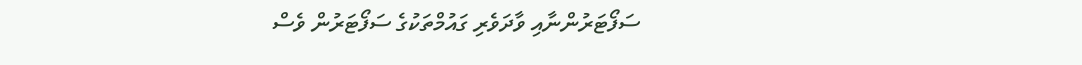ސަފޯޓަރުންނާއި ވާދަވެރި ގައުމްތަކުގެ ސަފޯޓަރުން ވެސް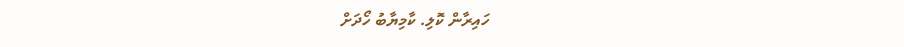ހައިރާން ކޮލި. ކާމިޔާބު ހޯދަށް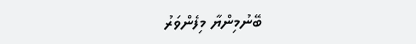ބޭނުމިންޔާ މިފެންވަރު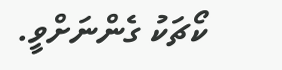ކޯޗަކު ގެންނަށްވީ.